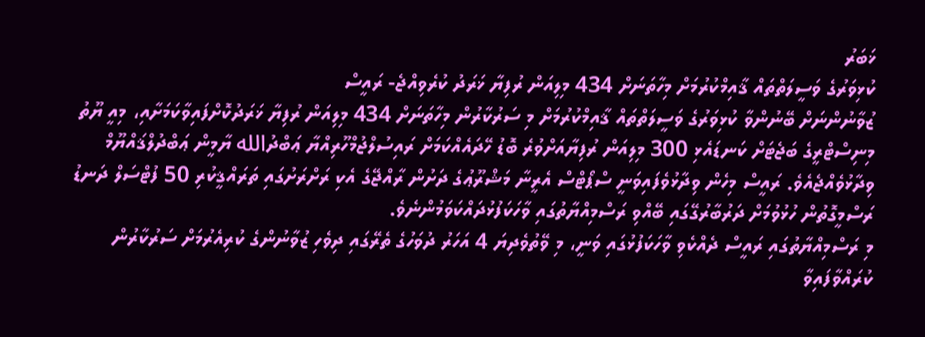ޚަބަރު
ކުޅިވަރުގެ ވަސީލަތްތައް ޤާއިމްކުރުމަށް މިހާތަނަށް 434 މިލިއަން ރުފިޔާ ޚަރަދު ކުރެވިއްޖެ- ރައީސް
ޒުވާނުންނަށް ބޭނުންވާ ކުޅިވަރުގެ ވަސީލަތްތައް ޤާއިމްކުރުމަށް މި ސަރުކާރުން މިހާތަނަށް 434 މިލިއަން ރުފިޔާ ޚަރަދުކޮށްފައިވާކަމަށާއި، މިއީ ޔޫތު މިނިސްޓްރީގެ ބަޖެޓަށް ކަނޑައެޅި 300 މިލިއަން ރުފިޔާއަށްވުރެ ބޮޑު ހޭދައެއްކަމަށް ރައިސުލްޖުމްހޫރިއްޔާ ޢަބްދުالله ޔާމީން ޢަބްދުލްޤައްޔޫމް ވިދާޅުވެއްޖެއެވެ. ރައީސް މިހެން ވިދާޅުވެފައިވަނީ ސްޕޯޓްސް އެރީނާ މަޝްރޫޢުގެ ދަށުން ރާއްޖޭގެ އެކި ރަށްރަށުގައި ތަރައްޤީކުރި 50 ފުޓްސަލް ދަނޑު ރަސްމީގޮތުން ހުޅުވުމަށް ދަރުބާރުގޭގައި ބޭއްވި ރަސްމިއްޔާތުގައި ވާހަކަފުޅުދައްކަވަމުންނެވެ.
މި ރަސްމިއްޔާތުގައި ރައީސް ދެއްކެވި ވާހަކަފުޅުގައި ވަނީ، މި ވޭތުވެދިޔަ 4 އަހަރު ދުވަހުގެ ތެރޭގައި ދިވެހި ޒުވާނުންގެ ކުރިއެރުމަށް ސަރުކާރުން ކުރައްވާފައިވާ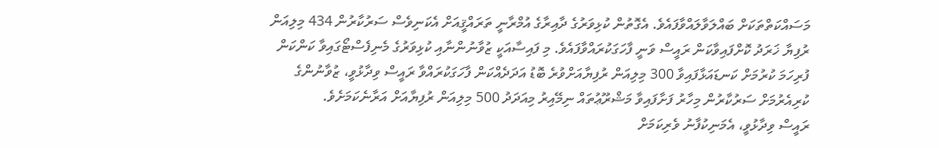މަސައްކަތްތަކަށް ބައްލަވާލައްވާފައެވެ. އެގޮތުން ކުޅިވަރުގެ ދާއިރާގެ އުމްރާނީ ތަރައްޤީއަށް އެކަނިވެސް ސަރުކާރުން 434 މިލިއަން ރުފިޔާ ޚަރަދު ކޮށްފައިވާކަން ރައީސް ވަނީ ފާހަގަކުރައްވާފައެވެ. މި ފައިސާއަކީ ޒުވާނުންނާއި ކުޅިވަރުގެ މެނިފެސްޓޯގައިވާ ކަންކަން ފުރިހަމަ ކުރުމަށް ކަނޑައަޅާފައިވާ 300 މިލިއަން ރުފިޔާއަށްވުރެ ބޮޑު އަދަދެއްކަން ފާހަގަކުރައްވާ ރައީސް ވިދާޅުވީ، ޒުވާނުންގެ ކުރިއެރުމަށް ސަރުކާރުން މިހާރު ފަށާފައިވާ މަޝްރޫޢުތައް ނިމޭއިރު މިއަދަދު 500 މިލިއަން ރުފިޔާއަށް އަރާނެކަމަށެވެ.
ރައީސް ވިދާޅުވީ، އެމަނިކުފާނު ވެރިކަމަށް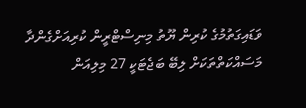ވަޑައިގަތުމުގެ ކުރިން ޔޫތު މިނިސްޓްރީން ކުރިއަށްގެންދާ މަސައްކަތްތަކަށް ލިބޭ ބަޖެޓަކީ 27 މިލިއަން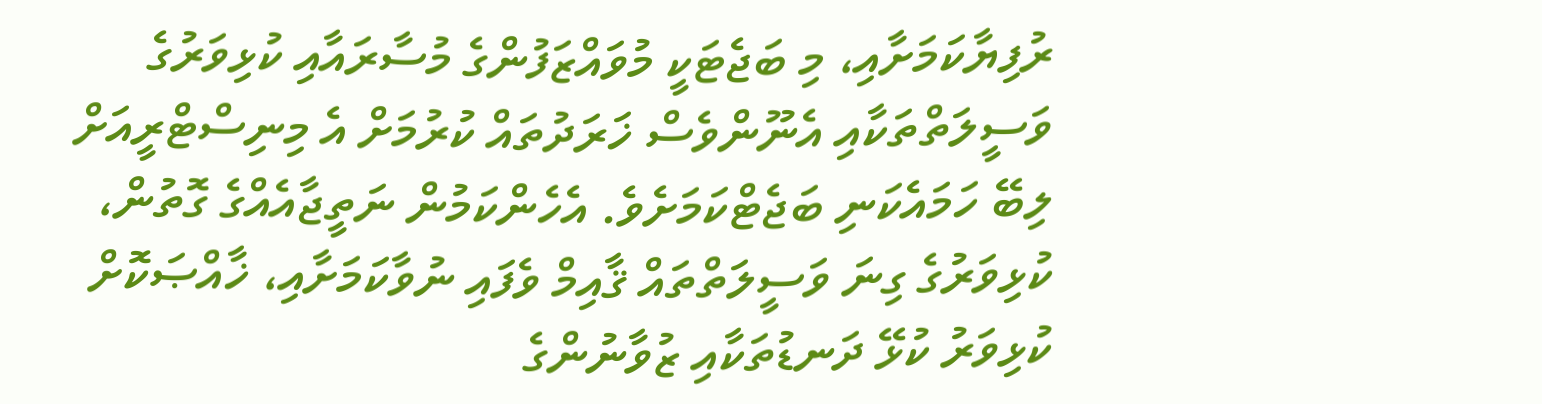ރުފިޔާކަމަށާއި، މި ބަޖެޓަކީ މުވައްޒަފުންގެ މުސާރައާއި ކުޅިވަރުގެ ވަސީލަތްތަކާއި އެނޫންވެސް ޚަރަދުތައް ކުރުމަށް އެ މިނިސްޓްރީއަށް ލިބޭ ހަމައެކަނި ބަޖެޓްކަމަށެވެ. އެހެންކަމުން ނަތީޖާއެއްގެ ގޮތުން، ކުޅިވަރުގެ ގިނަ ވަސީލަތްތައް ޤާއިމް ވެފައި ނުވާކަމަށާއި، ޚާއްޞަކޮށް ކުޅިވަރު ކުޅޭ ދަނޑުތަކާއި ޒުވާނުންގެ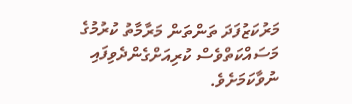މަރުކަޒުފަދަ ތަންތަން މަރާމާތު ކުރުމުގެ މަސައްކަތްވެސް ކުރިއަށްގެންދެވިފައި ނުވާކަމަށެވެ.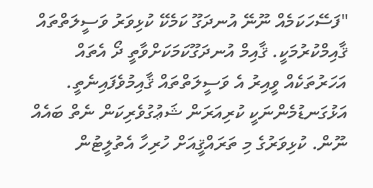"ފަސޭހަކަމެއް ނޫނޭ އުނދަގޫ ކަމެކޭ ކުޅިވަރު ވަސީލަތްތައް ޤާއިމްކުރުމަކީ. ޤާއިމް އުނދަގޫކަމަކަށްވާތީ ދޯ އެތައް އަހަރުތަކެއް ވީއިރު އެ ވަސީލަތްތައް ޤާއިމުވެފައިނެތީ. އަޅުގަނޑުމެންނަކީ ކުރިއަރަން ޝަޢުގުވެރިކަން ނެތް ބައެއް ނޫން. ކުޅިވަރުގެ މި ތަރައްޤީއަށް ހުރިހާ އެތުލީޓުން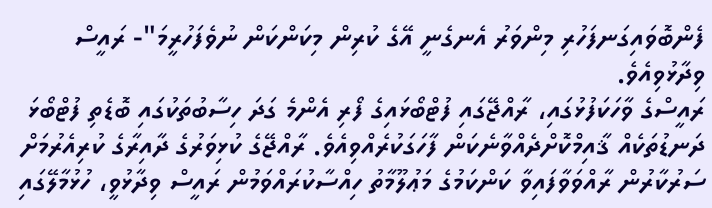ފެންބޮވައިގަނފަހުރި މިންވަރު އެނގެނީ އޭގެ ކުރިން މިކަންކަން ނުވެފަހުރީމަ"- ރައީސް ވިދާޅުވިއެވެ.
ރައީސްގެ ވާހަކަފުޅުގައި، ރާއްޖޭގައި ފުޓްބޯޅައިގެ ފޯރި އެންމެ ގަދަ ހިސާބުތަކުގައި ބޮޑެތި ފުޓްބޯޅަ ދަނޑުތަކެއް ޤާއިމްކޮށްދެއްވާނެކަން ފާހަގަކުރެއްވިއެވެ. ރާއްޖޭގެ ކުޅިވަރުގެ ދާއިރާގެ ކުރިއެރުމަށް ސަރުކާރުން ރާއްވަވާފައިވާ ކަންކަމުގެ މަޢުލޫމާތު ހިއްސާކުރައްވަމުން ރައީސް ވިދާޅުވީ، ހުޅުމާލޭގައި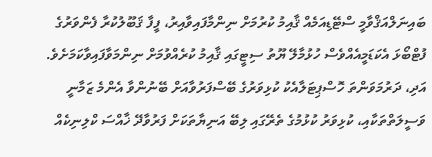ބައިނަލްއަޤްވާމީ ސްޓޭޑިއަމެއް ޤާއިމު ކުރުމަށް ނިންމާފައިވާއިރު، ފީފާ ޤަބޫލުކުރާ ފެންވަރުގެ ފުޓްބޯޅަ އެކަޑަމީއެއްވެސް ހުޅުމާލޭ ޔޫތު ސިޓީގައި ޤާއިމު ކުރެއްވުމަށް ނިންމަވާފައިވާކަމަށެވެ. އަދި، ދަރުމަވަންތަ ހޮސްޕިޓަލާއެކު ކުޅިވަރުގެ ބޭސްފަރުވާއަށް ބޭނުންވާ އެންމެ ޒަމާނީ ވަސީލަތްތަކާއި، ކުޅިވަރު ކުޅުމުގެ ތެރޭގައި ލިބޭ އަނިޔާތަކަށް ފަރުވާދޭ ޚާއްސަ ކްލިނިކެއް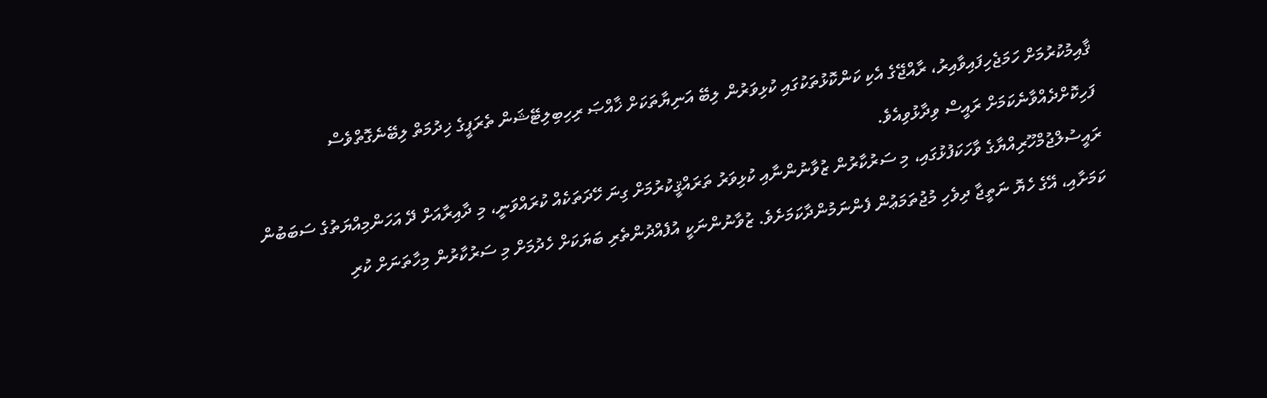ޤާއިމުކުރުމަށް ހަމަޖެހިފައިވާއިރު، ރާއްޖޭގެ އެކި ކަންކޮޅުތަކުގައި ކުޅިވަރުން ލިބޭ އަނިޔާތަކަށް ޚާއްޞަ ރިހިބިލިޓޭޝަން ތެރަޕީގެ ޚިދުމަތް ލިބޭނެގޮތްވެސް ފަހިކޮށްދެއްވާނެކަމަށް ރައީސް ވިދާޅުވިއެވެ.
ރައީސުލްޖުމްހޫރިއްޔާގެ ވާހަކަފުޅުގައި، މި ސަރުކާރުން ޒުވާނުންނާއި ކުޅިވަރު ތަރައްޤީކުރުމަށް ގިނަ ހޭދަތަކެއް ކުރައްވަނީ، މި ދާއިރާއަށް ދޭ އަހަންމިއްޔަތުގެ ސަބަބުން ކަމަށާއި، އޭގެ ހެޔޮ ނަތީޖާ ދިވެހި މުޖުތަމަޢުން ފެންނަމުންދާކަމަށެވެ. ޒުވާނުންނަކީ އުފެއްދުންތެރި ބަޔަކަށް ހެދުމަށް މި ސަރުކާރުން މިހާތަނަށް ކުރި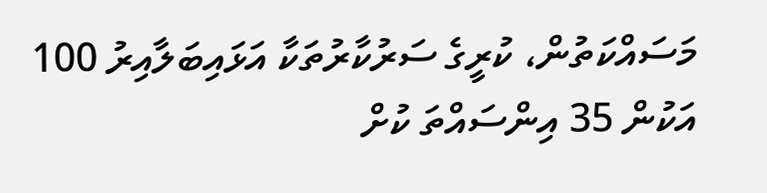މަސައްކަތުން، ކުރީގެ ސަރުކާރުތަކާ އަޅައިބަލާއިރު 100 އަކުން 35 އިންސައްތަ ކުށް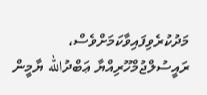މަދުކުރެވިފައިވާކަމަށްވެސް، ރައީސުލްޖުމްހޫރިއްޔާ ޢަބްދުالله ޔާމީން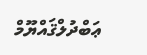ޢަބްދުލްޤައްޔޫމް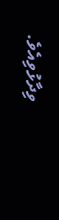ވިދާޅުވިއެވެ.